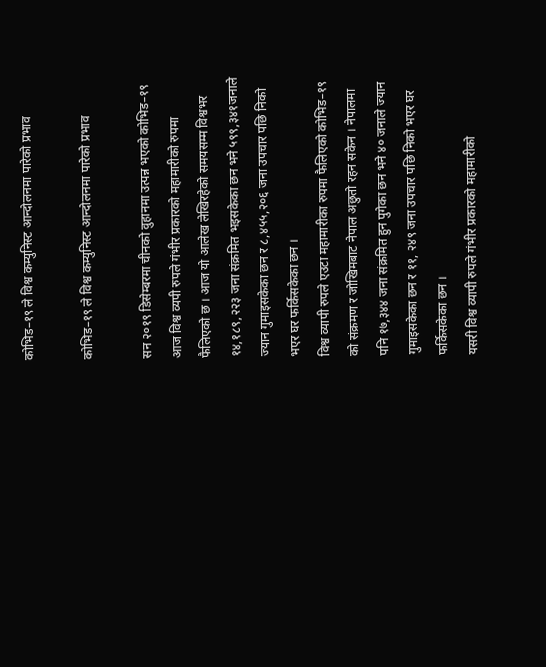कोभिड–१९ ले विश्व कम्युनिस्ट आन्दोलनमा पारेको प्रभाव

कोभिड–१९ ले विश्व कम्युनिस्ट आन्दोलनमा पारेको प्रभाव

सन २०१९ डिसेम्बरमा चीनको वुहानमा उत्पन्न भएको कोभिड–१९ आज विश्व व्यपी रुपले गंभीर प्रकारको महामारीको रुपमा फैलिएको छ । आज यो आलेख लेखिरहेको समयसम्म विश्वभर १४,१८९,२२३ जना संक्रमित भइसकेका छन भने ५९९,३४१जनाले ज्यान गुमाइसकेका छन र ८,४५५,२०६ जना उपचार पछि निको भएर घर फर्किसकेका छन ।
विश्व व्यापी रुपले एउटा महामारीका रुपमा फैलिएको कोभिड–१९ को संक्रमण र जोखिमबाट नेपाल अछुतो रहन सकेन । नेपालमा पनि १७,३४४ जना संक्रमित हुन पुगेका छन भने ४० जनाले ज्यान गुमाइसकेका छन र ११, २४९ जना उपचार पछि निको भएर घर फर्किसकेका छन ।
यसरी विश्व व्यापी रुपले गंभीर प्रकारको महामारीको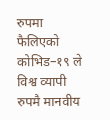रुपमा फैलिएको कोभिड–१९ ले विश्व व्यापी रुपमै मानवीय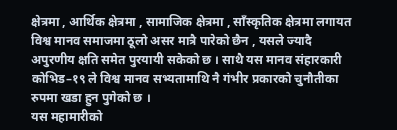क्षेत्रमा , आर्थिक क्षेत्रमा , सामाजिक क्षेत्रमा , साँस्कृतिक क्षेत्रमा लगायत विश्व मानव समाजमा ठूलो असर मात्रै पारेको छैन , यसले ज्यादै अपुरणीय क्षति समेत पुरयायी सकेको छ । साथै यस मानव संहारकारी कोभिड–१९ ले विश्व मानव सभ्यतामाथि नै गंभीर प्रकारको चुनौतीका रुपमा खडा हुन पुगेको छ ।
यस महामारीको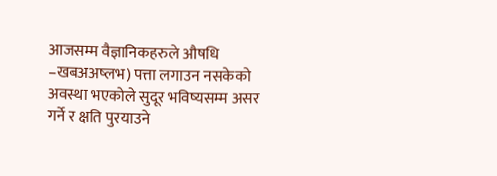आजसम्म वैज्ञानिकहरुले औषधि –खबअअष्लभ) पत्ता लगाउन नसकेको अवस्था भएकोले सुदूर भविष्यसम्म असर गर्ने र क्षति पुरयाउने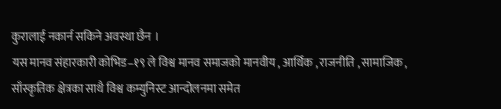कुरालाई नकार्न सकिने अवस्था छैन ।
यस मानव संहारकारी कोभिड–१९ ले विश्व मानव समाजको मानवीय , आर्थिक , राजनीति , सामाजिक , साँस्कृतिक क्षेत्रका साथै विश्व कम्युनिस्ट आन्दोलनमा समेत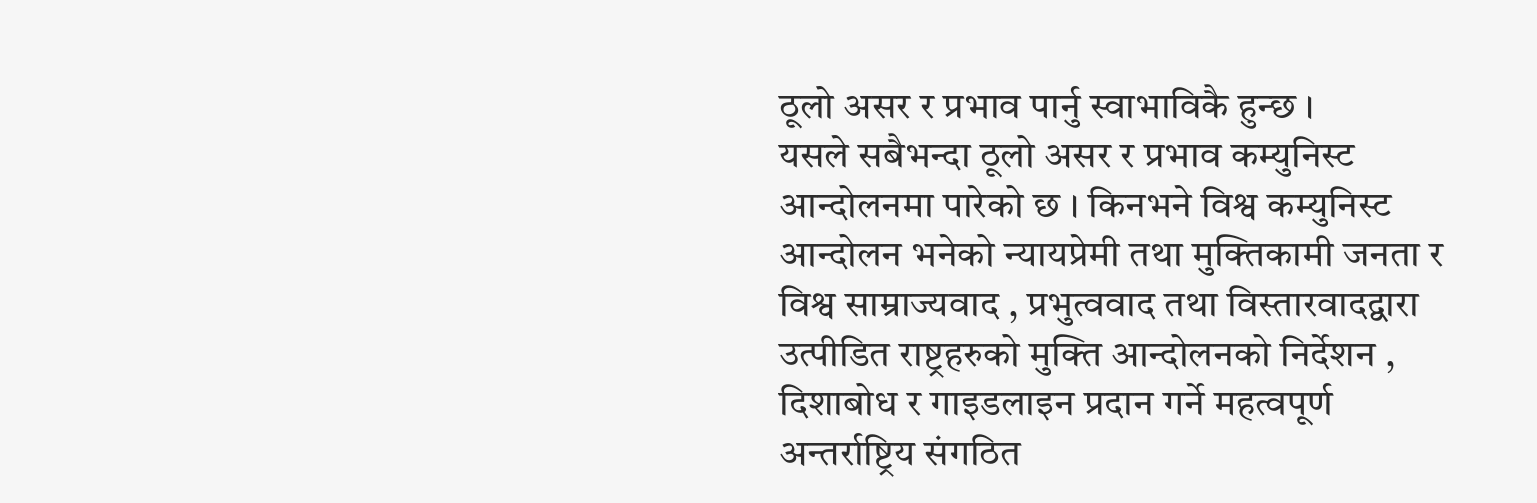ठूलो असर र प्रभाव पार्नु स्वाभाविकै हुन्छ ।
यसले सबैभन्दा ठूलो असर र प्रभाव कम्युनिस्ट आन्दोलनमा पारेको छ । किनभने विश्व कम्युनिस्ट आन्दोलन भनेको न्यायप्रेमी तथा मुक्तिकामी जनता र विश्व साम्राज्यवाद , प्रभुत्ववाद तथा विस्तारवादद्वारा उत्पीडित राष्ट्रहरुको मुक्ति आन्दोलनको निर्देशन , दिशाबोध र गाइडलाइन प्रदान गर्ने महत्वपूर्ण अन्तर्राष्ट्रिय संगठित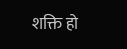शक्ति हो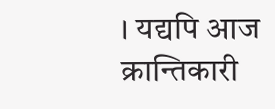। यद्यपि आज क्रान्तिकारी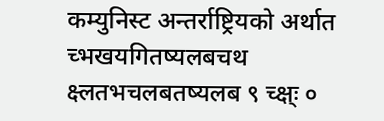कम्युनिस्ट अन्तर्राष्ट्रियको अर्थात च्भखयगितष्यलबचथ क्ष्लतभचलबतष्यलब ९ च्क्ष्ः ०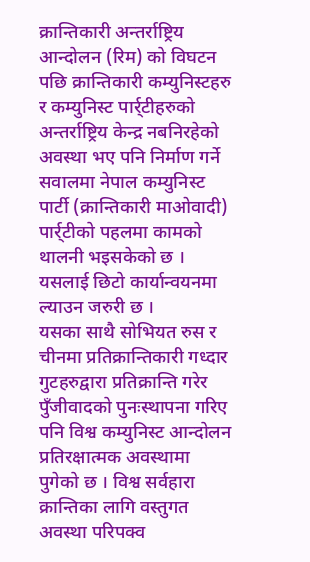क्रान्तिकारी अन्तर्राष्ट्रिय आन्दोलन (रिम) को विघटन पछि क्रान्तिकारी कम्युनिस्टहरु र कम्युनिस्ट पार्र्टीहरुको अन्तर्राष्ट्रिय केन्द्र नबनिरहेको अवस्था भए पनि निर्माण गर्ने सवालमा नेपाल कम्युनिस्ट पार्टी (क्रान्तिकारी माओवादी) पार्र्टीको पहलमा कामको थालनी भइसकेको छ । यसलाई छिटो कार्यान्वयनमा ल्याउन जरुरी छ ।
यसका साथै सोभियत रुस र चीनमा प्रतिक्रान्तिकारी गध्दार गुटहरुद्वारा प्रतिक्रान्ति गरेर पुँजीवादको पुनःस्थापना गरिए पनि विश्व कम्युनिस्ट आन्दोलन प्रतिरक्षात्मक अवस्थामा पुगेको छ । विश्व सर्वहारा क्रान्तिका लागि वस्तुगत अवस्था परिपक्व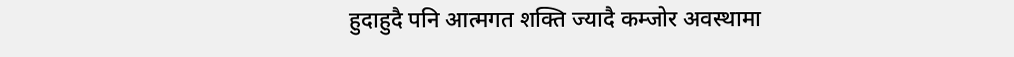हुदाहुदै पनि आत्मगत शक्ति ज्यादै कम्जोर अवस्थामा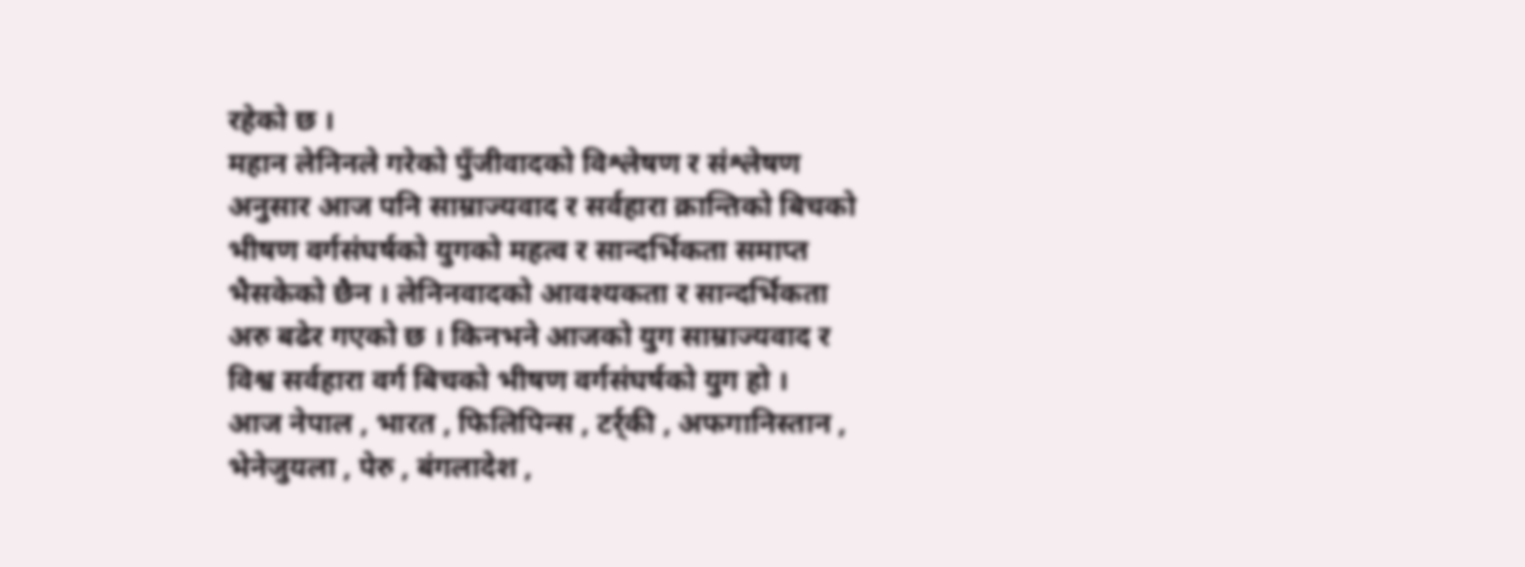रहेको छ ।
महान लेनिनले गरेको पुँजीवादको विश्लेषण र संश्लेषण अनुसार आज पनि साम्राज्यवाद र सर्वहारा क्रान्तिको बिचको भीषण वर्गसंघर्षको युगको महत्व र सान्दर्भिकता समाप्त भैसकेको छैन । लेनिनवादको आवश्यकता र सान्दर्भिकता अरु बढेर गएको छ । किनभने आजको युग साम्राज्यवाद र विश्व सर्वहारा वर्ग बिचको भीषण वर्गसंघर्षको युग हो ।
आज नेपाल , भारत , फिलिपिन्स , टर्र्की , अफगानिस्तान , भेनेजुयला , पेरु , बंगलादेश ,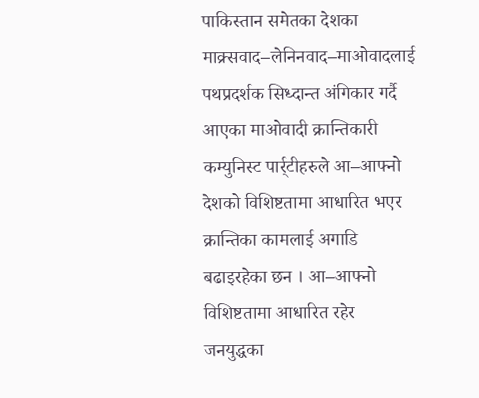पाकिस्तान समेतका देशका माक्र्सवाद–लेनिनवाद–माओवादलाई पथप्रदर्शक सिध्दान्त अंगिकार गर्दै आएका माओवादी क्रान्तिकारी कम्युनिस्ट पार्र्टीहरुले आ–आफ्नो देशको विशिष्टतामा आधारित भएर क्रान्तिका कामलाई अगाडि बढाइरहेका छन । आ–आफ्नो विशिष्टतामा आधारित रहेर जनयुद्धका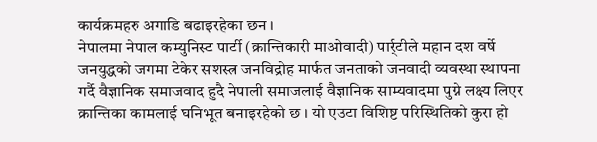कार्यक्रमहरु अगाडि बढाइरहेका छन ।
नेपालमा नेपाल कम्युनिस्ट पार्टी (क्रान्तिकारी माओवादी) पार्र्टीले महान दश वर्षे जनयुद्धको जगमा टेकेर सशस्त्र जनविद्रोह मार्फत जनताको जनवादी व्यवस्था स्थापना गर्दै वैज्ञानिक समाजवाद हुदै नेपाली समाजलाई वैज्ञानिक साम्यवादमा पुग्ने लक्ष्य लिएर क्रान्तिका कामलाई घनिभूत बनाइरहेको छ । यो एउटा विशिष्ट परिस्थितिको कुरा हो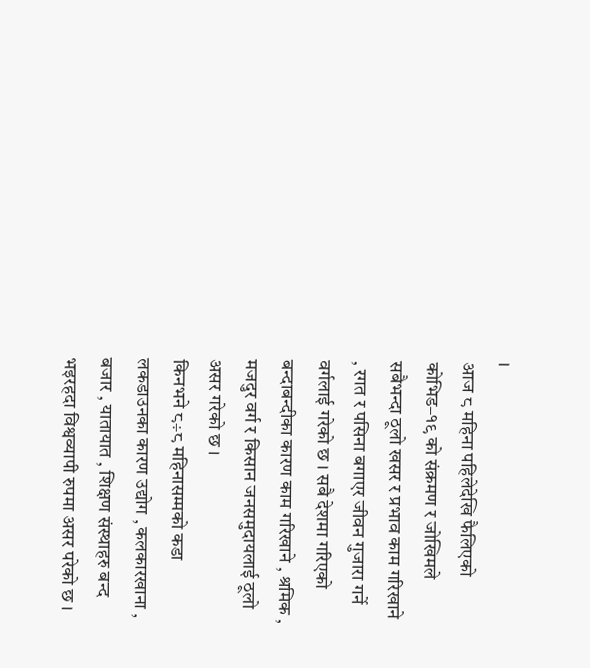।
आज ८ महिना पहिलेदेखि फैलिएको कोभिड–१९ को संक्रमण र जोखिमले सबैभन्दा ठूलो खसर र प्रभाव काम गरिखाने , रगत र पसिना बगाएर जीवन गुजारा गर्ने वर्गलाई गरेको छ । सबै देशमा गरिएको बन्दाबन्दीका कारण काम गरिखाने , श्रमिक , मजदुर वर्ग र किसान जनसमुदायलाई ठूलो असर गरेको छ ।
किनभने ८÷८ महिनासम्मको कडा लकडाउनका कारण उद्योग , कलकारखाना , बजार , यातायात , शिक्षण संस्थाहरु बन्द भइरहदा विश्वव्यापी रुपमा असर परेको छ ।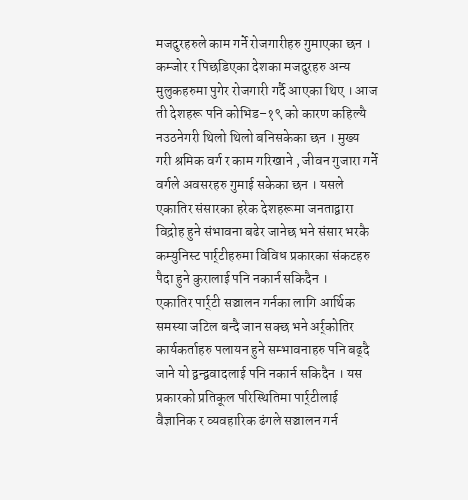मजदुरहरुले काम गर्ने रोजगारीहरु गुमाएका छन । कम्जोर र पिछडिएका देशका मजदुरहरु अन्य मुलुकहरुमा पुगेर रोजगारी गर्दै आएका थिए । आज ती देशहरू पनि कोभिड–१९ को कारण कहिल्यै नउठनेगरी थिलो थिलो बनिसकेका छन । मुख्य गरी श्रमिक वर्ग र काम गरिखाने , जीवन गुजारा गर्ने वर्गले अवसरहरु गुमाई सकेका छन । यसले एकातिर संसारका हरेक देशहरूमा जनताद्वारा विद्रोह हुने संभावना बढेर जानेछ भने संसार भरकै कम्युनिस्ट पार्र्टीहरुमा विविध प्रकारका संकटहरु पैदा हुने कुरालाई पनि नकार्न सकिदैन ।
एकातिर पार्र्टी सञ्चालन गर्नका लागि आर्थिक समस्या जटिल बन्दै जान सक्छ भने अर्र्कोतिर कार्यकर्ताहरु पलायन हुने सम्भावनाहरु पनि बढ्दै जाने यो द्वन्द्ववादलाई पनि नकार्न सकिदैन । यस प्रकारको प्रतिकूल परिस्थितिमा पार्र्टीलाई वैज्ञानिक र व्यवहारिक ढंगले सञ्चालन गर्न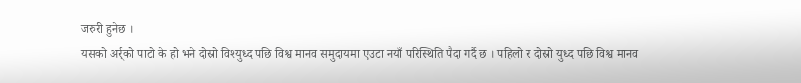जरुरी हुनेछ ।
यसको अर्र्को पाटो के हो भने दोस्रो विश्युध्द पछि विश्व मानव समुदायमा एउटा नयाँ परिस्थिति पैदा गर्दै छ । पहिलो र दोस्रो युध्द पछि विश्व मानव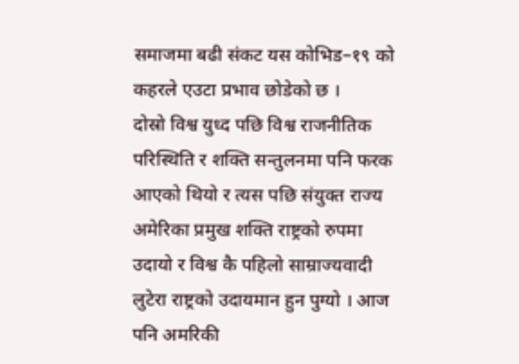समाजमा बढी संकट यस कोभिड–१९ को कहरले एउटा प्रभाव छोडेको छ ।
दोस्रो विश्व युध्द पछि विश्व राजनीतिक परिस्थिति र शक्ति सन्तुलनमा पनि फरक आएको थियो र त्यस पछि संयुक्त राज्य अमेरिका प्रमुख शक्ति राष्ट्रको रुपमा उदायो र विश्व कै पहिलो साम्राज्यवादी लुटेरा राष्ट्रको उदायमान हुन पुग्यो । आज पनि अमरिकी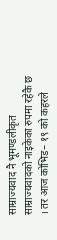साम्राज्यवाद नै भूमण्डलीकृत साम्राज्यवादको नाइकेका रुपमा रहेकै छ । तर आज कोभिड– १९ को कहरले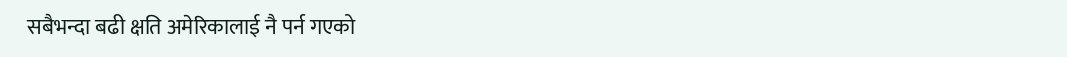सबैभन्दा बढी क्षति अमेरिकालाई नै पर्न गएको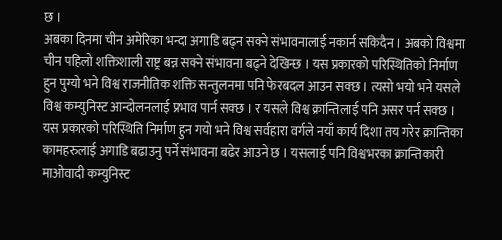छ ।
अबका दिनमा चीन अमेरिका भन्दा अगाडि बढ्न सक्ने संभावनालाई नकार्न सकिदैन । अबको विश्वमा चीन पहिलो शक्तिशाली राष्ट्र बन्न सक्ने संभावना बढ्ने देखिन्छ । यस प्रकारको परिस्थितिको निर्माण हुन पुग्यो भने विश्व राजनीतिक शक्ति सन्तुलनमा पनि फेरबदल आउन सक्छ । त्यसो भयो भने यसले विश्व कम्युनिस्ट आन्दोलनलाई प्रभाव पार्न सक्छ । र यसले विश्व क्रान्तिलाई पनि असर पर्न सक्छ । यस प्रकारको परिस्थिति निर्माण हुन गयो भने विश्व सर्वहारा वर्गले नयाँ कार्य दिशा तय गरेर क्रान्तिका कामहरुलाई अगाडि बढाउनु पर्ने संभावना बढेर आउने छ । यसलाई पनि विश्वभरका क्रान्तिकारी माओवादी कम्युनिस्ट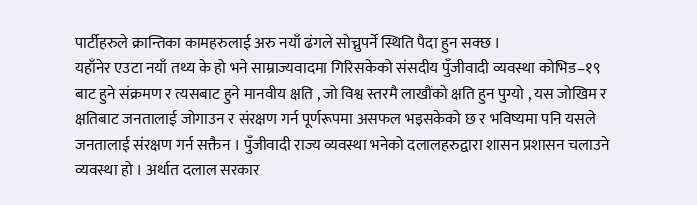पार्टीहरुले क्रान्तिका कामहरुलाई अरु नयाँ ढंगले सोच्नुपर्ने स्थिति पैदा हुन सक्छ ।
यहाँनेर एउटा नयाँ तथ्य के हो भने साम्राज्यवादमा गिरिसकेको संसदीय पुँजीवादी व्यवस्था कोभिड–१९ बाट हुने संक्रमण र त्यसबाट हुने मानवीय क्षति , जो विश्व स्तरमै लाखौंको क्षति हुन पुग्यो , यस जोखिम र क्षतिबाट जनतालाई जोगाउन र संरक्षण गर्न पूर्णरूपमा असफल भइसकेको छ र भविष्यमा पनि यसले जनतालाई संरक्षण गर्न सक्तैन । पुँजीवादी राज्य व्यवस्था भनेको दलालहरुद्वारा शासन प्रशासन चलाउने व्यवस्था हो । अर्थात दलाल सरकार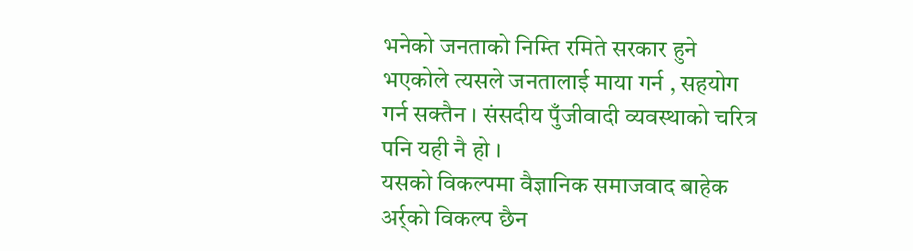भनेको जनताको निम्ति रमिते सरकार हुने भएकोले त्यसले जनतालाई माया गर्न , सहयोग गर्न सक्तैन । संसदीय पुँजीवादी व्यवस्थाको चरित्र पनि यही नै हो ।
यसको विकल्पमा वैज्ञानिक समाजवाद बाहेक अर्र्को विकल्प छैन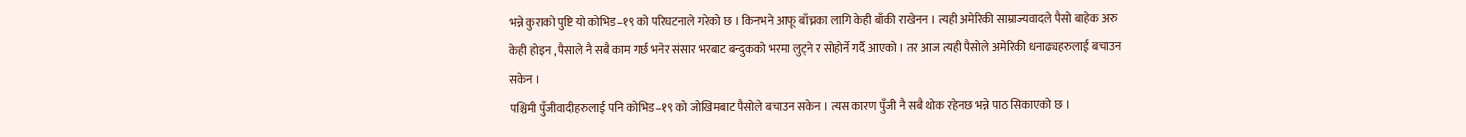भन्ने कुराको पुष्टि यो कोभिड–१९ को परिघटनाले गरेको छ । किनभने आफू बाँच्नका लागि केही बाँकी राखेनन । त्यही अमेरिकी साम्राज्यवादले पैसो बाहेक अरु केही होइन , पैसाले नै सबै काम गर्छ भनेर संसार भरबाट बन्दुकको भरमा लुट्ने र सोहोर्ने गर्दै आएको । तर आज त्यही पैसोले अमेरिकी धनाढ्यहरुलाई बचाउन सकेन ।
पश्चिमी पुँजीवादीहरुलाई पनि कोभिड–१९ को जोखिमबाट पैसोले बचाउन सकेन । त्यस कारण पुँजी नै सबै थोक रहेनछ भन्ने पाठ सिकाएको छ ।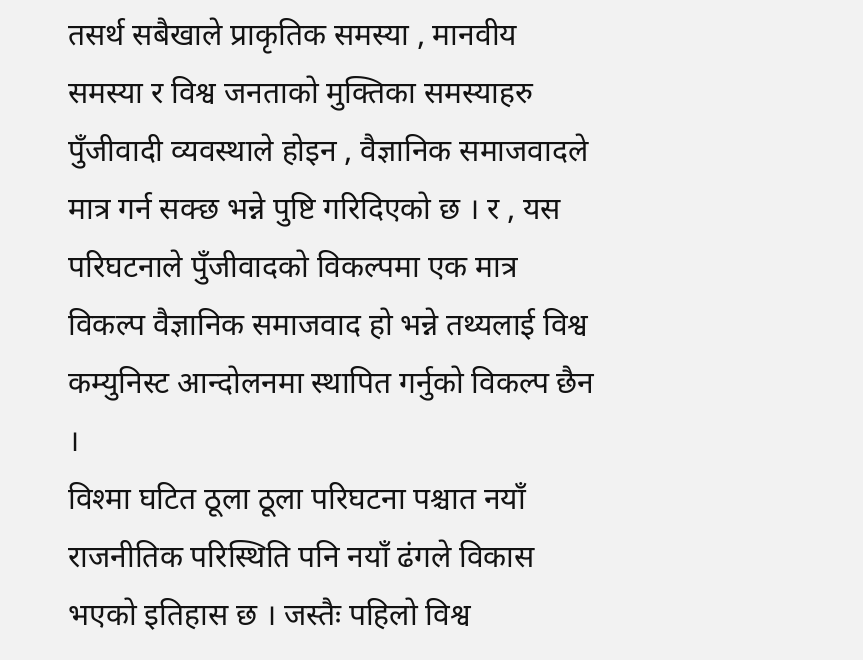तसर्थ सबैखाले प्राकृतिक समस्या , मानवीय समस्या र विश्व जनताको मुक्तिका समस्याहरु पुँजीवादी व्यवस्थाले होइन , वैज्ञानिक समाजवादले मात्र गर्न सक्छ भन्ने पुष्टि गरिदिएको छ । र , यस परिघटनाले पुँजीवादको विकल्पमा एक मात्र विकल्प वैज्ञानिक समाजवाद हो भन्ने तथ्यलाई विश्व कम्युनिस्ट आन्दोलनमा स्थापित गर्नुको विकल्प छैन ।
विश्मा घटित ठूला ठूला परिघटना पश्चात नयाँ राजनीतिक परिस्थिति पनि नयाँ ढंगले विकास भएको इतिहास छ । जस्तैः पहिलो विश्व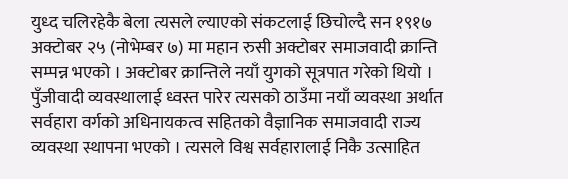युध्द चलिरहेकै बेला त्यसले ल्याएको संकटलाई छिचोल्दै सन १९१७ अक्टोबर २५ (नोभेम्बर ७) मा महान रुसी अक्टोबर समाजवादी क्रान्ति सम्पन्न भएको । अक्टोबर क्रान्तिले नयाँ युगको सूत्रपात गरेको थियो । पुँजीवादी व्यवस्थालाई ध्वस्त पारेर त्यसको ठाउँमा नयाँ व्यवस्था अर्थात सर्वहारा वर्गको अधिनायकत्व सहितको वैज्ञानिक समाजवादी राज्य व्यवस्था स्थापना भएको । त्यसले विश्व सर्वहारालाई निकै उत्साहित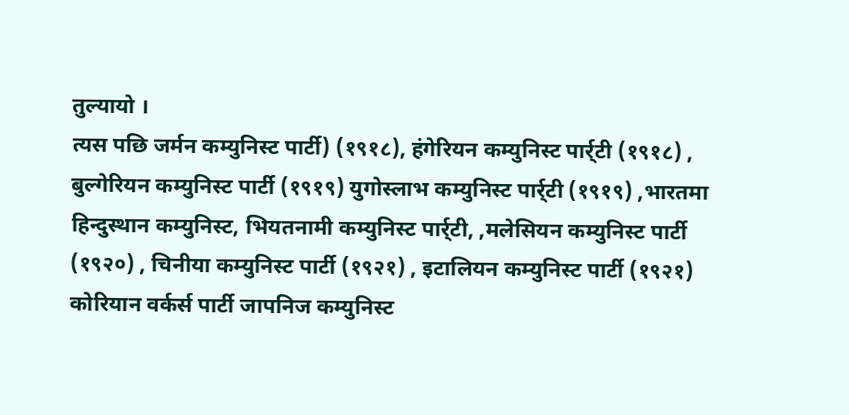तुल्यायो ।
त्यस पछि जर्मन कम्युनिस्ट पार्टी) (१९१८), हंगेरियन कम्युनिस्ट पार्र्टी (१९१८) , बुल्गेरियन कम्युनिस्ट पार्टी (१९१९) युगोस्लाभ कम्युनिस्ट पार्र्टी (१९१९) ,भारतमा हिन्दुस्थान कम्युनिस्ट, भियतनामी कम्युनिस्ट पार्र्टी, ,मलेसियन कम्युनिस्ट पार्टी (१९२०) , चिनीया कम्युनिस्ट पार्टी (१९२१) , इटालियन कम्युनिस्ट पार्टी (१९२१) कोरियान वर्कर्स पार्टी जापनिज कम्युनिस्ट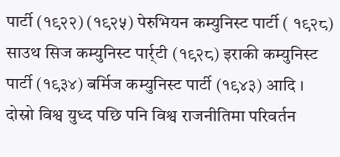पार्टी (१९२२) (१९२५) पेरुभियन कम्युनिस्ट पार्टी ( १९२८) साउथ सिज कम्युनिस्ट पार्र्टी (१९२८) इराकी कम्युनिस्ट पार्टी (१९३४) बर्मिज कम्युनिस्ट पार्टी (१९४३) आदि ।
दोस्रो विश्व युध्द पछि पनि विश्व राजनीतिमा परिवर्तन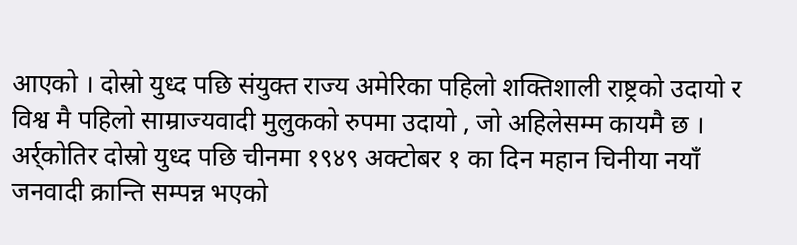आएको । दोस्रो युध्द पछि संयुक्त राज्य अमेरिका पहिलो शक्तिशाली राष्ट्रको उदायो र विश्व मै पहिलो साम्राज्यवादी मुलुकको रुपमा उदायो , जो अहिलेसम्म कायमै छ ।
अर्र्कोतिर दोस्रो युध्द पछि चीनमा १९४९ अक्टोबर १ का दिन महान चिनीया नयाँ जनवादी क्रान्ति सम्पन्न भएको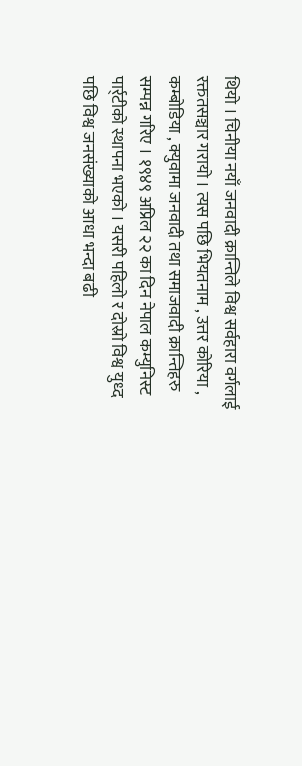थियो । चिनीया नयाँ जनवादी क्रान्तिले विश्व सर्वहारा वर्गलाई रक्ततसञ्चार गरायो । त्यस पछि भियतनाम , उत्तर कोरिया , कम्बोडिया , क्युवामा जनवादी तथा समाजवादी क्रान्तिहरु सम्पन्न गरिए । १९४९ अप्रिल २२ का दिन नेपाल कम्युनिस्ट पार्र्टीको स्थापना भएको । यसरी पहिलो र दोस्रो विश्व युध्द पछि विश्व जनसंख्याको आधा भन्दा बढी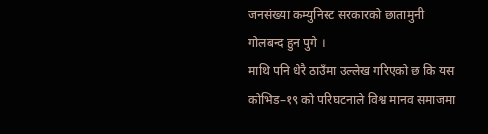जनसंख्या कम्युनिस्ट सरकारको छातामुनी गोलबन्द हुन पुगे ।
माथि पनि धेरै ठाउँमा उल्लेख गरिएको छ कि यस कोभिड–१९ को परिघटनाले विश्व मानव समाजमा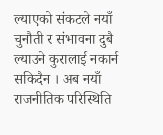ल्याएको संकटले नयाँ चुनौती र संभावना दुबै ल्याउने कुरालाई नकार्न सकिदैन । अब नयाँ राजनीतिक परिस्थिति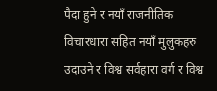पैदा हुने र नयाँ राजनीतिक विचारधारा सहित नयाँ मुलुकहरु उदाउने र विश्व सर्वहारा वर्ग र विश्व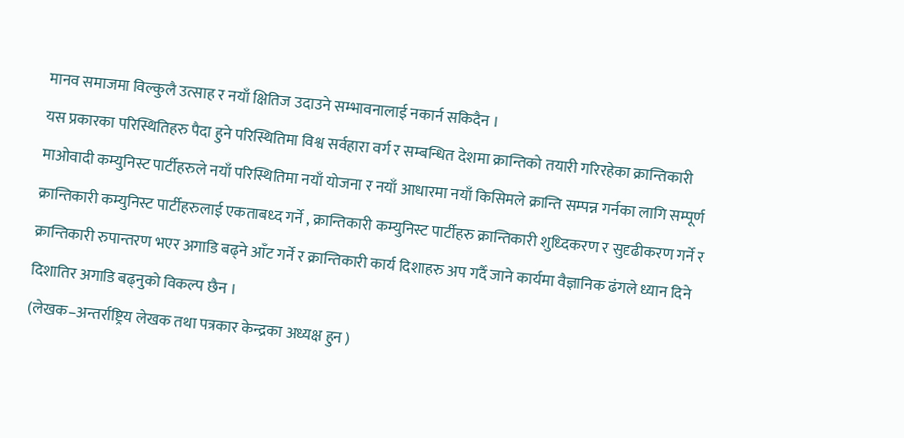मानव समाजमा विल्कुलै उत्साह र नयाँ क्षितिज उदाउने सम्भावनालाई नकार्न सकिदैन ।
यस प्रकारका परिस्थितिहरु पैदा हुने परिस्थितिमा विश्व सर्वहारा वर्ग र सम्बन्धित देशमा क्रान्तिको तयारी गरिरहेका क्रान्तिकारी माओवादी कम्युनिस्ट पार्टीहरुले नयाँ परिस्थितिमा नयाँ योजना र नयाँ आधारमा नयाँ किसिमले क्रान्ति सम्पन्न गर्नका लागि सम्पूर्ण क्रान्तिकारी कम्युनिस्ट पार्टीहरुलाई एकताबध्द गर्ने , क्रान्तिकारी कम्युनिस्ट पार्टीहरु क्रान्तिकारी शुध्दिकरण र सुदृढीकरण गर्ने र क्रान्तिकारी रुपान्तरण भएर अगाडि बढ्ने आँट गर्ने र क्रान्तिकारी कार्य दिशाहरु अप गर्दै जाने कार्यमा वैज्ञानिक ढंगले ध्यान दिने दिशातिर अगाडि बढ्नुको विकल्प छैन ।
(लेखक–अन्तर्राष्ट्रिय लेखक तथा पत्रकार केन्द्रका अध्यक्ष हुन )